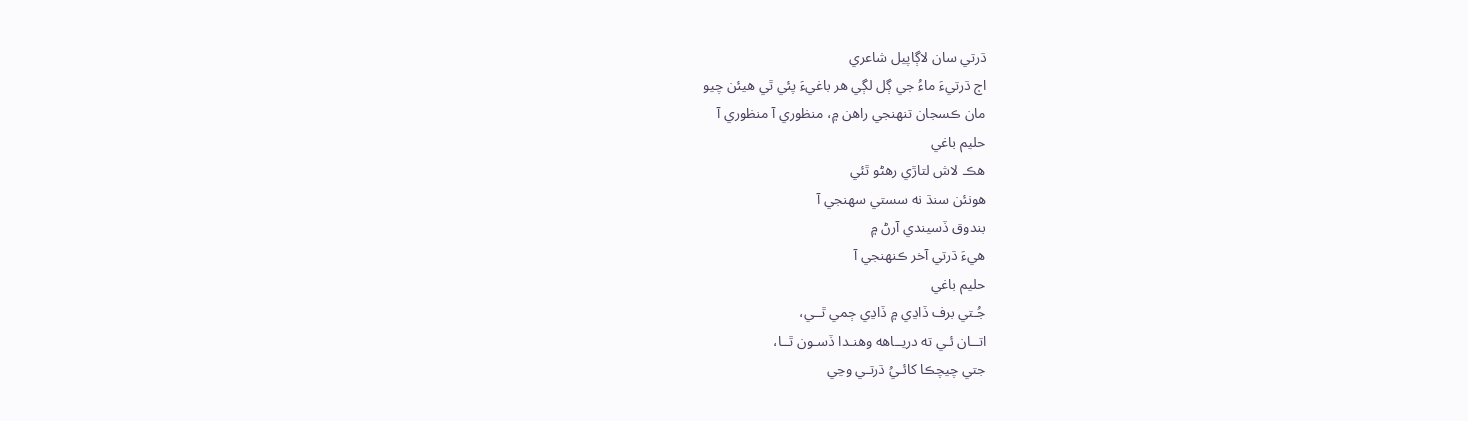ڌرتي سان لاڳاپيل شاعري
اڄ ڌرتيءَ ماءُ جي ڳل لڳي هر باغيءَ پئي ٿي هيئن چيو
مان ڪسجان تنهنجي راهن ۾، منظوري آ منظوري آ
حليم باغي
هڪ لاش لتاڙي رهڻو ٿئي
هونئن سنڌ نه سستي سهنجي آ
بندوق ڏسيندي آرڻ ۾
هيءَ ڌرتي آخر ڪنهنجي آ
حليم باغي
جُـتي برف ڏاڍي ۾ ڏاڍي ڄمي ٿــي،
اتــان ئـي ته دريــاهه وهنـدا ڏسـون ٿــا،
جتي چيچڪا کائـيُ ڌرتـي وڃي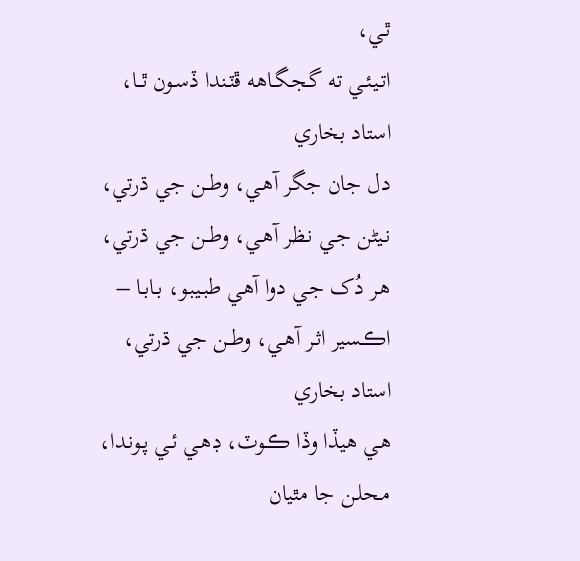ٿـي،
اتـيـئـي ته گـجـگـاهه ڦٽـندا ڏسـون ٿــا،
استاد بخاري
دل جان جگر آهـي، وطــن جي ڌرتي،
نـيڻن جـي نـظر آهـي، وطــن جي ڌرتي،
هـر دُک جـي دوا آهي طبـيبـو، بـابـا –
اڪـسير اثـر آهـي، وطــن جي ڌرتي،
استاد بخاري
هـي هيڏا وڏا ڪـوٽ، ڊهـي ئـي پـونـدا،
مـحلـن جا مٿيان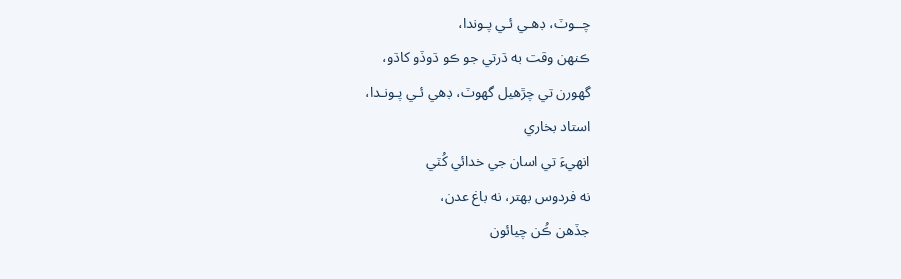چــوٽ، ڊهـي ئـي پـوندا،
ڪنهن وقت به ڌرتي جو ڪو ڌوڏو کاڌو،
گهورن تي چڙهيل گهوٽ، ڊهي ئـي پـونـدا،
استاد بخاري
انهيءَ تي اسان جي خدائي کُٽي
نه فردوس بهتر، نه باغ عدن،
جڏهن ڪُن چيائون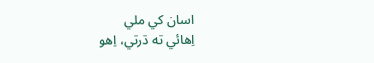اسان کي ملي
اِهائي ته ڌرتي، اِهو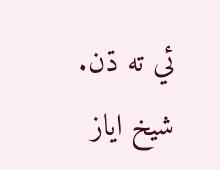ئي ته ڌن.
شيخ اياز